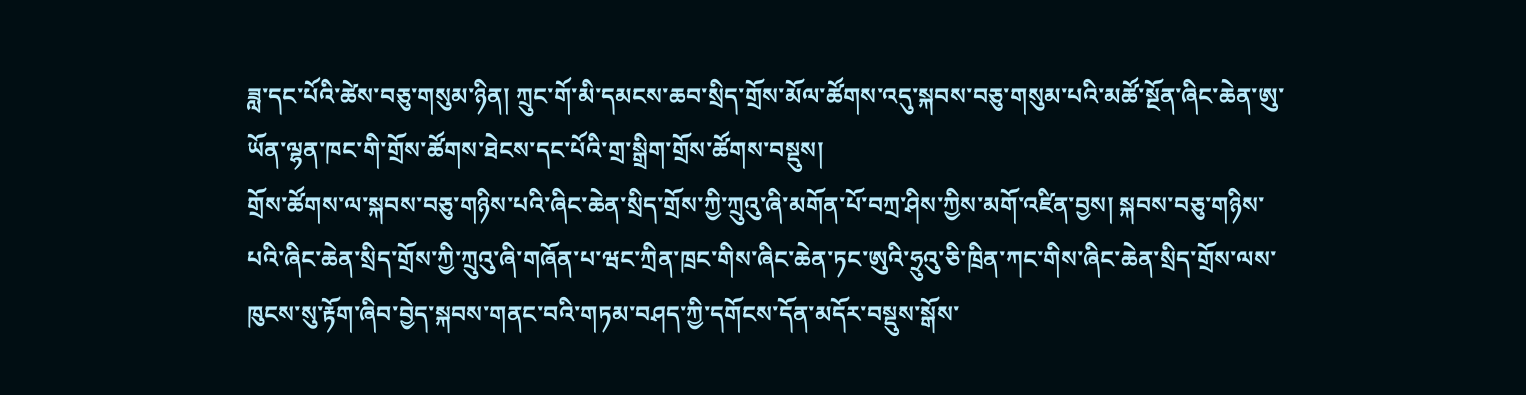ཟླ་དང་པོའི་ཚེས་བཅུ་གསུམ་ཉིན། ཀྲུང་གོ་མི་དམངས་ཆབ་སྲིད་གྲོས་མོལ་ཚོགས་འདུ་སྐབས་བཅུ་གསུམ་པའི་མཚོ་སྔོན་ཞིང་ཆེན་ཨུ་ཡོན་ལྷན་ཁང་གི་གྲོས་ཚོགས་ཐེངས་དང་པོའི་གྲ་སྒྲིག་གྲོས་ཚོགས་བསྡུས།
གྲོས་ཚོགས་ལ་སྐབས་བཅུ་གཉིས་པའི་ཞིང་ཆེན་སྲིད་གྲོས་ཀྱི་ཀྲུའུ་ཞི་མགོན་པོ་བཀྲ་ཤིས་ཀྱིས་མགོ་འཛིན་བྱས། སྐབས་བཅུ་གཉིས་པའི་ཞིང་ཆེན་སྲིད་གྲོས་ཀྱི་ཀྲུའུ་ཞི་གཞོན་པ་ཝང་ཀྲིན་ཁྲང་གིས་ཞིང་ཆེན་ཏང་ཨུའི་ཧྲུའུ་ཅི་ཁྲིན་ཀང་གིས་ཞིང་ཆེན་སྲིད་གྲོས་ལས་ཁུངས་སུ་རྟོག་ཞིབ་བྱེད་སྐབས་གནང་བའི་གཏམ་བཤད་ཀྱི་དགོངས་དོན་མདོར་བསྡུས་སྒོས་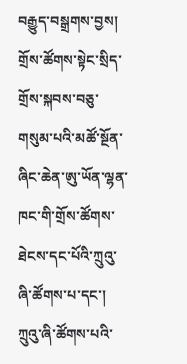བརྒྱུད་བསྒྲགས་བྱས།
གྲོས་ཚོགས་སྟེང་སྲིད་གྲོས་སྐབས་བཅུ་གསུམ་པའི་མཚོ་སྔོན་ཞིང་ཆེན་ཨུ་ཡོན་ལྷན་ཁང་གི་གྲོས་ཚོགས་ཐེངས་དང་པོའི་ཀྲུའུ་ཞི་ཚོགས་པ་དང་། ཀྲུའུ་ཞི་ཚོགས་པའི་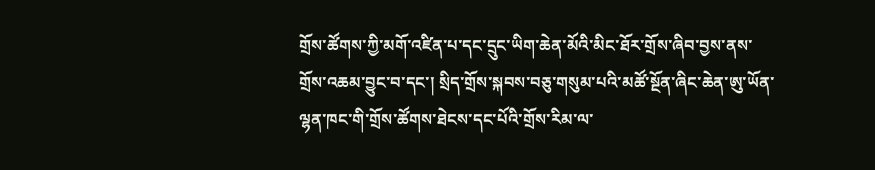གྲོས་ཚོགས་ཀྱི་མགོ་འཛིན་པ་དང་དྲུང་ཡིག་ཆེན་མོའི་མིང་ཐོར་གྲོས་ཞིབ་བྱས་ནས་གྲོས་འཆམ་བྱུང་བ་དང་། སྲིད་གྲོས་སྐབས་བཅུ་གསུམ་པའི་མཚོ་སྔོན་ཞིང་ཆེན་ཨུ་ཡོན་ལྷན་ཁང་གི་གྲོས་ཚོགས་ཐེངས་དང་པོའི་གྲོས་རིམ་ལ་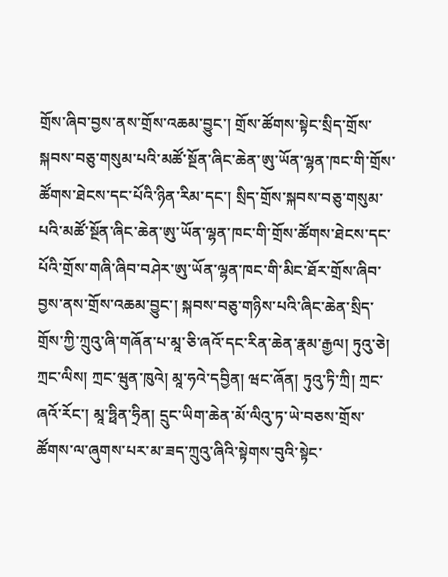གྲོས་ཞིབ་བྱས་ནས་གྲོས་འཆམ་བྱུང་། གྲོས་ཚོགས་སྟེང་སྲིད་གྲོས་སྐབས་བཅུ་གསུམ་པའི་མཚོ་སྔོན་ཞིང་ཆེན་ཨུ་ཡོན་ལྷན་ཁང་གི་གྲོས་ཚོགས་ཐེངས་དང་པོའི་ཉིན་རིམ་དང་། སྲིད་གྲོས་སྐབས་བཅུ་གསུམ་པའི་མཚོ་སྔོན་ཞིང་ཆེན་ཨུ་ཡོན་ལྷན་ཁང་གི་གྲོས་ཚོགས་ཐེངས་དང་པོའི་གྲོས་གཞི་ཞིབ་བཤེར་ཨུ་ཡོན་ལྷན་ཁང་གི་མིང་ཐོར་གྲོས་ཞིབ་བྱས་ནས་གྲོས་འཆམ་བྱུང་། སྐབས་བཅུ་གཉིས་པའི་ཞིང་ཆེན་སྲིད་གྲོས་ཀྱི་ཀྲུའུ་ཞི་གཞོན་པ་མཱ་ཅི་ཞའོ་དང་རིན་ཆེན་རྣམ་རྒྱལ། ཏུའུ་ཅེ། ཀྲང་ལིས། ཀྲང་ཝུན་ཁུའེ། མཱ་ཧའེ་དབྱིན། ཝང་ཞོན། ཏུའུ་ཏི་ཀྲི། ཀྲང་ཞའོ་རོང་། མཱ་ཧྥིན་ཧྲིན། དྲུང་ཡིག་ཆེན་མོ་ལིའུ་ཏ་ཡེ་བཅས་གྲོས་ཚོགས་ལ་ཞུགས་པར་མ་ཟད་ཀྲུའུ་ཞིའི་སྟེགས་བུའི་སྟེང་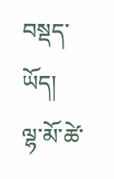བསྡད་ཡོད།
ལྷ་མོ་ཚེ་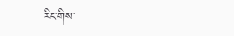རིང་གིས་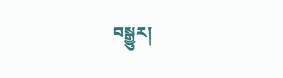བསྒྱུར།